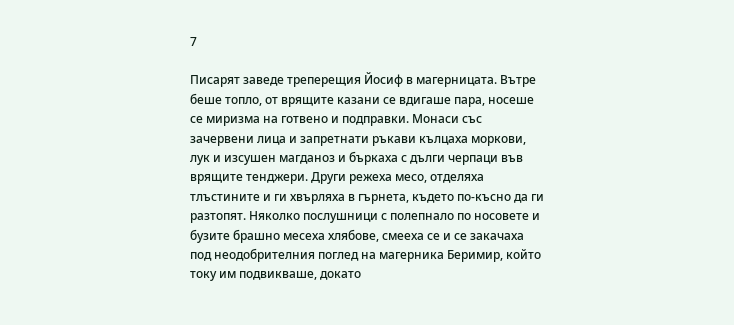7

Писарят заведе треперещия Йосиф в магерницата. Вътре беше топло, от врящите казани се вдигаше пара, носеше се миризма на готвено и подправки. Монаси със зачервени лица и запретнати ръкави кълцаха моркови, лук и изсушен магданоз и бъркаха с дълги черпаци във врящите тенджери. Други режеха месо, отделяха тлъстините и ги хвърляха в гърнета, където по-късно да ги разтопят. Няколко послушници с полепнало по носовете и бузите брашно месеха хлябове, смееха се и се закачаха под неодобрителния поглед на магерника Беримир, който току им подвикваше, докато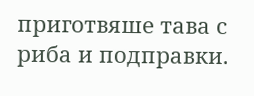приготвяше тава с риба и подправки.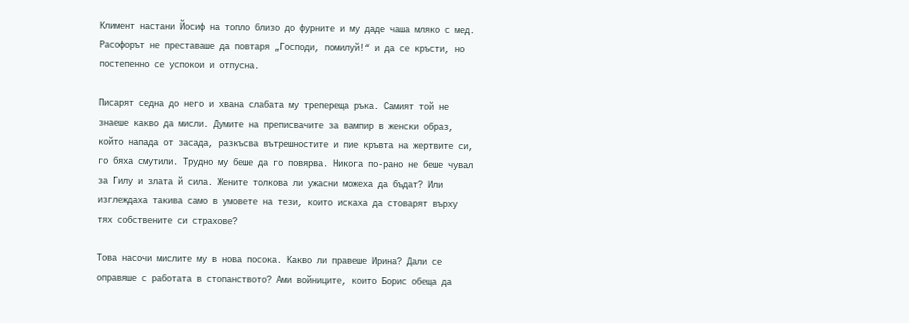Климент настани Йосиф на топло близо до фурните и му даде чаша мляко с мед. Расофорът не преставаше да повтаря „Господи, помилуй!“ и да се кръсти, но постепенно се успокои и отпусна.

Писарят седна до него и хвана слабата му трепереща ръка. Самият той не знаеше какво да мисли. Думите на преписвачите за вампир в женски образ, който напада от засада, разкъсва вътрешностите и пие кръвта на жертвите си, го бяха смутили. Трудно му беше да го повярва. Никога по-рано не беше чувал за Гилу и злата й сила. Жените толкова ли ужасни можеха да бъдат? Или изглеждаха такива само в умовете на тези, които искаха да стоварят върху тях собствените си страхове?

Това насочи мислите му в нова посока. Какво ли правеше Ирина? Дали се оправяше с работата в стопанството? Ами войниците, които Борис обеща да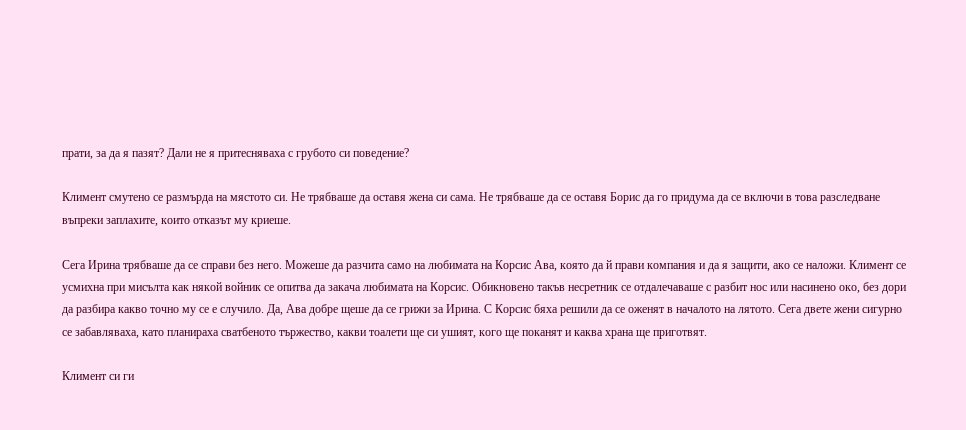прати, за да я пазят? Дали не я притесняваха с грубото си поведение?

Климент смутено се размърда на мястото си. Не трябваше да оставя жена си сама. Не трябваше да се оставя Борис да го придума да се включи в това разследване въпреки заплахите, които отказът му криеше.

Сега Ирина трябваше да се справи без него. Можеше да разчита само на любимата на Корсис Ава, която да й прави компания и да я защити, ако се наложи. Климент се усмихна при мисълта как някой войник се опитва да закача любимата на Корсис. Обикновено такъв несретник се отдалечаваше с разбит нос или насинено око, без дори да разбира какво точно му се е случило. Да, Ава добре щеше да се грижи за Ирина. С Корсис бяха решили да се оженят в началото на лятото. Сега двете жени сигурно се забавляваха, като планираха сватбеното тържество, какви тоалети ще си ушият, кого ще поканят и каква храна ще приготвят.

Климент си ги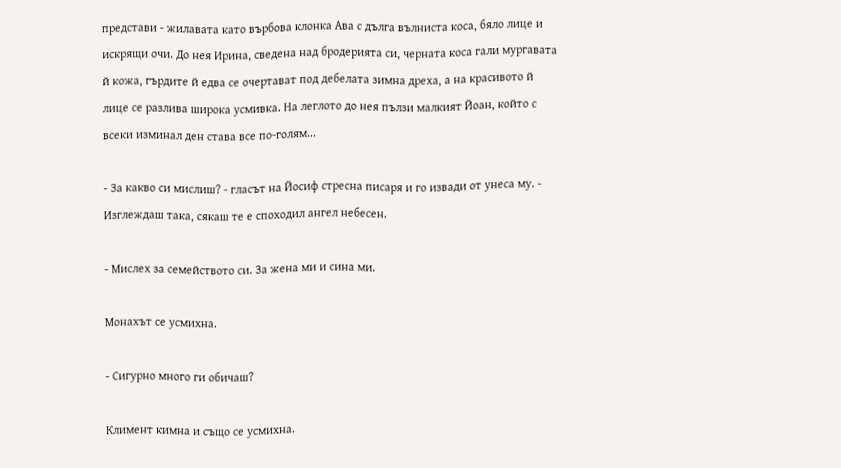представи - жилавата като върбова клонка Ава с дълга вълниста коса, бяло лице и искрящи очи. До нея Ирина, сведена над бродерията си, черната коса гали мургавата й кожа, гърдите й едва се очертават под дебелата зимна дреха, а на красивото й лице се разлива широка усмивка. На леглото до нея пълзи малкият Йоан, който с всеки изминал ден става все по-голям...

- За какво си мислиш? - гласът на Йосиф стресна писаря и го извади от унеса му. - Изглеждаш така, сякаш те е споходил ангел небесен.

- Мислех за семейството си. За жена ми и сина ми.

Монахът се усмихна.

- Сигурно много ги обичаш?

Климент кимна и също се усмихна.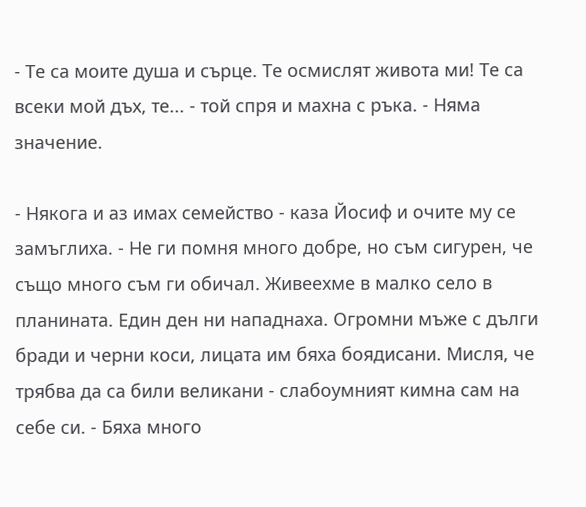- Те са моите душа и сърце. Те осмислят живота ми! Те са всеки мой дъх, те... - той спря и махна с ръка. - Няма значение.

- Някога и аз имах семейство - каза Йосиф и очите му се замъглиха. - Не ги помня много добре, но съм сигурен, че също много съм ги обичал. Живеехме в малко село в планината. Един ден ни нападнаха. Огромни мъже с дълги бради и черни коси, лицата им бяха боядисани. Мисля, че трябва да са били великани - слабоумният кимна сам на себе си. - Бяха много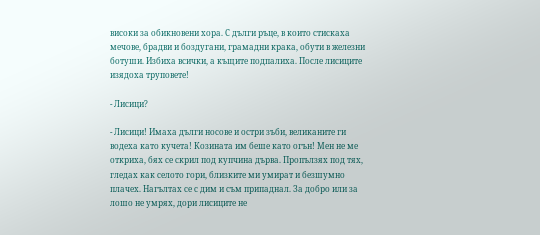високи за обикновени хора. С дълги ръце, в които стискаха мечове, брадви и боздугани, грамадни крака, обути в железни ботуши. Избиха всички, а къщите подпалиха. После лисиците изядоха труповете!

- Лисици?

- Лисици! Имаха дълги носове и остри зъби, великаните ги водеха като кучета! Козината им беше като огън! Мен не ме откриха, бях се скрил под купчина дърва. Пропълзях под тях, гледах как селото гори, близките ми умират и безшумно плачех. Нагълтах се с дим и съм припаднал. За добро или за лошо не умрях, дори лисиците не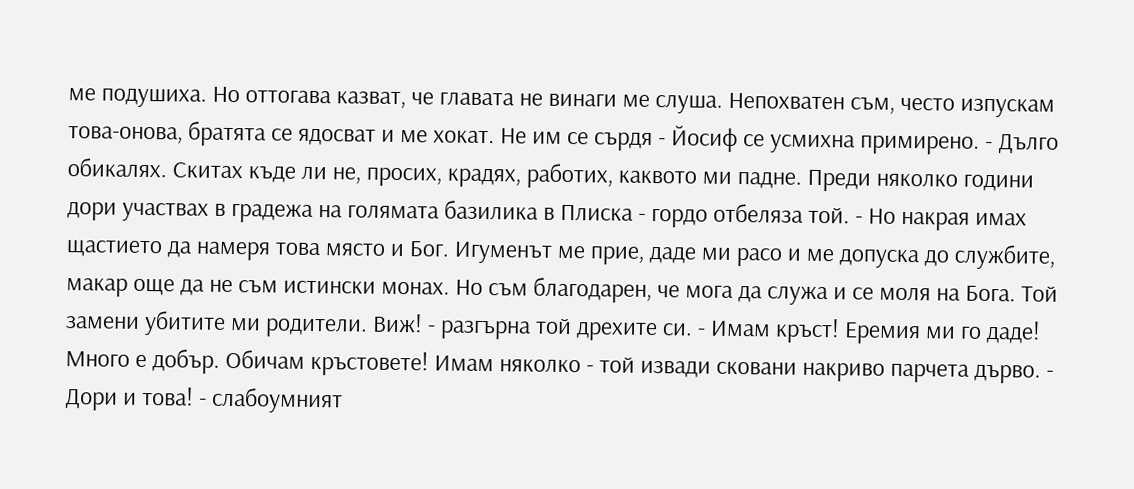ме подушиха. Но оттогава казват, че главата не винаги ме слуша. Непохватен съм, често изпускам това-онова, братята се ядосват и ме хокат. Не им се сърдя - Йосиф се усмихна примирено. - Дълго обикалях. Скитах къде ли не, просих, крадях, работих, каквото ми падне. Преди няколко години дори участвах в градежа на голямата базилика в Плиска - гордо отбеляза той. - Но накрая имах щастието да намеря това място и Бог. Игуменът ме прие, даде ми расо и ме допуска до службите, макар още да не съм истински монах. Но съм благодарен, че мога да служа и се моля на Бога. Той замени убитите ми родители. Виж! - разгърна той дрехите си. - Имам кръст! Еремия ми го даде! Много е добър. Обичам кръстовете! Имам няколко - той извади сковани накриво парчета дърво. - Дори и това! - слабоумният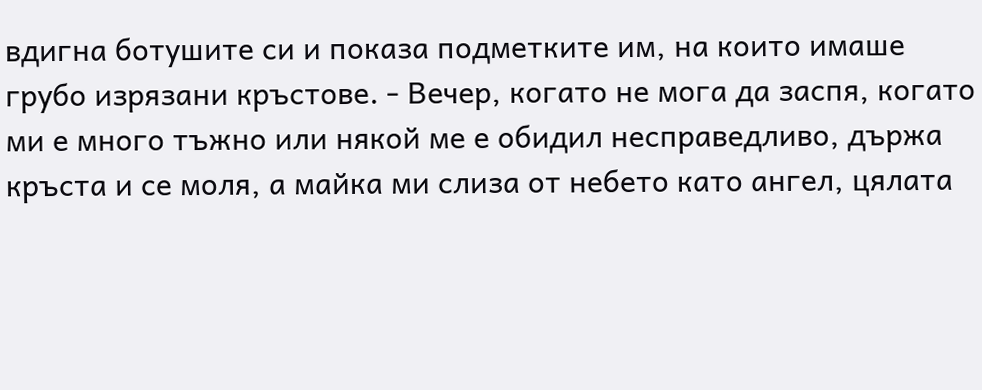вдигна ботушите си и показа подметките им, на които имаше грубо изрязани кръстове. - Вечер, когато не мога да заспя, когато ми е много тъжно или някой ме е обидил несправедливо, държа кръста и се моля, а майка ми слиза от небето като ангел, цялата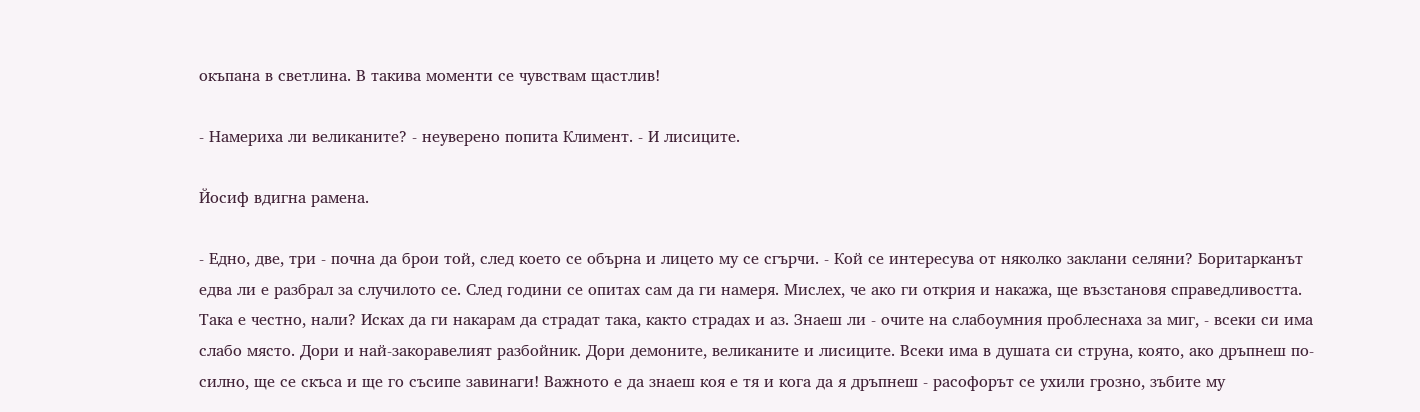окъпана в светлина. В такива моменти се чувствам щастлив!

- Намериха ли великаните? - неуверено попита Климент. - И лисиците.

Йосиф вдигна рамена.

- Едно, две, три - почна да брои той, след което се обърна и лицето му се сгърчи. - Кой се интересува от няколко заклани селяни? Боритарканът едва ли е разбрал за случилото се. След години се опитах сам да ги намеря. Мислех, че ако ги открия и накажа, ще възстановя справедливостта. Така е честно, нали? Исках да ги накарам да страдат така, както страдах и аз. Знаеш ли - очите на слабоумния проблеснаха за миг, - всеки си има слабо място. Дори и най-закоравелият разбойник. Дори демоните, великаните и лисиците. Всеки има в душата си струна, която, ако дръпнеш по-силно, ще се скъса и ще го съсипе завинаги! Важното е да знаеш коя е тя и кога да я дръпнеш - расофорът се ухили грозно, зъбите му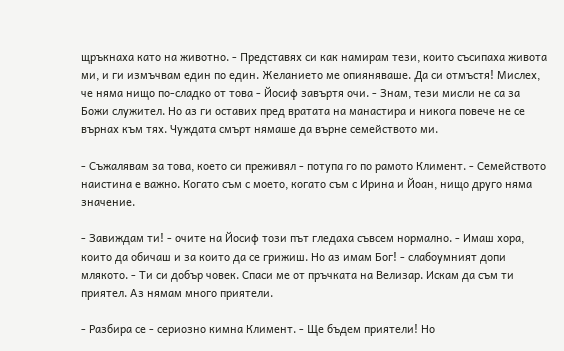щръкнаха като на животно. - Представях си как намирам тези, които съсипаха живота ми, и ги измъчвам един по един. Желанието ме опияняваше. Да си отмъстя! Мислех, че няма нищо по-сладко от това - Йосиф завъртя очи. - Знам, тези мисли не са за Божи служител. Но аз ги оставих пред вратата на манастира и никога повече не се върнах към тях. Чуждата смърт нямаше да върне семейството ми.

- Съжалявам за това, което си преживял - потупа го по рамото Климент. - Семейството наистина е важно. Когато съм с моето, когато съм с Ирина и Йоан, нищо друго няма значение.

- Завиждам ти! - очите на Йосиф този път гледаха съвсем нормално. - Имаш хора, които да обичаш и за които да се грижиш. Но аз имам Бог! - слабоумният допи млякото. - Ти си добър човек. Спаси ме от пръчката на Велизар. Искам да съм ти приятел. Аз нямам много приятели.

- Разбира се - сериозно кимна Климент. - Ще бъдем приятели! Но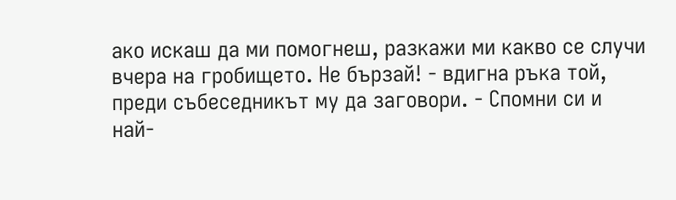ако искаш да ми помогнеш, разкажи ми какво се случи вчера на гробището. Не бързай! - вдигна ръка той, преди събеседникът му да заговори. - Спомни си и най-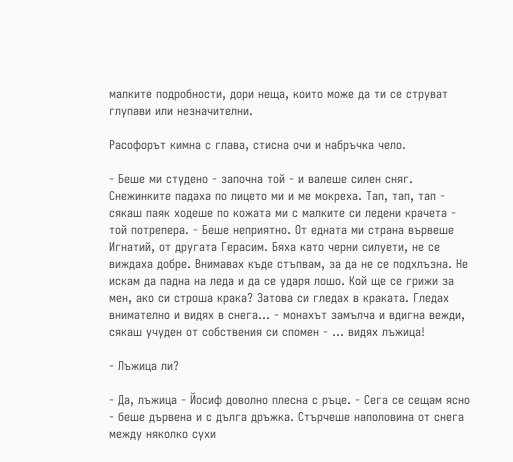малките подробности, дори неща, които може да ти се струват глупави или незначителни.

Расофорът кимна с глава, стисна очи и набръчка чело.

- Беше ми студено - започна той - и валеше силен сняг. Снежинките падаха по лицето ми и ме мокреха. Тап, тап, тап - сякаш паяк ходеше по кожата ми с малките си ледени крачета - той потрепера. - Беше неприятно. От едната ми страна вървеше Игнатий, от другата Герасим. Бяха като черни силуети, не се виждаха добре. Внимавах къде стъпвам, за да не се подхлъзна. Не искам да падна на леда и да се ударя лошо. Кой ще се грижи за мен, ако си строша крака? Затова си гледах в краката. Гледах внимателно и видях в снега... - монахът замълча и вдигна вежди, сякаш учуден от собствения си спомен - ... видях лъжица!

- Лъжица ли?

- Да, лъжица - Йосиф доволно плесна с ръце. - Сега се сещам ясно - беше дървена и с дълга дръжка. Стърчеше наполовина от снега между няколко сухи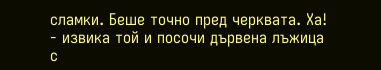сламки. Беше точно пред черквата. Ха! - извика той и посочи дървена лъжица с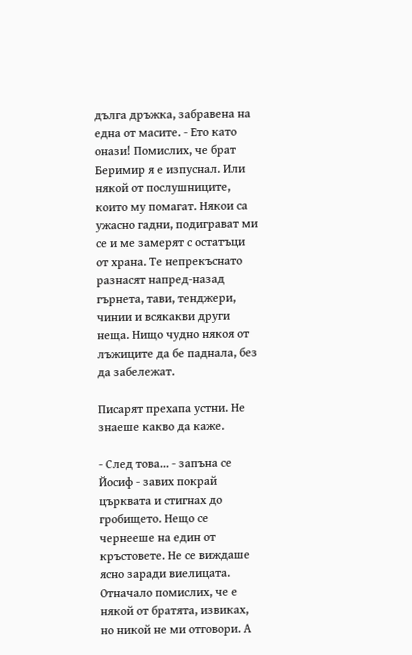дълга дръжка, забравена на една от масите. - Ето като онази! Помислих, че брат Беримир я е изпуснал. Или някой от послушниците, които му помагат. Някои са ужасно гадни, подиграват ми се и ме замерят с остатъци от храна. Те непрекъснато разнасят напред-назад гърнета, тави, тенджери, чинии и всякакви други неща. Нищо чудно някоя от лъжиците да бе паднала, без да забележат.

Писарят прехапа устни. Не знаеше какво да каже.

- След това... - запъна се Йосиф - завих покрай църквата и стигнах до гробището. Нещо се чернееше на един от кръстовете. Не се виждаше ясно заради виелицата. Отначало помислих, че е някой от братята, извиках, но никой не ми отговори. А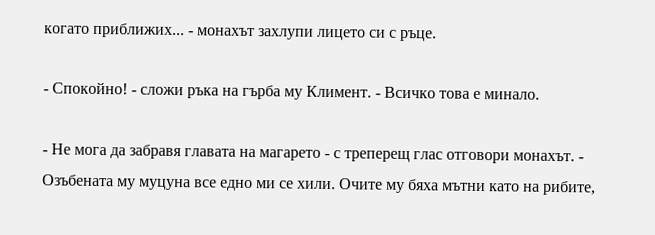когато приближих... - монахът захлупи лицето си с ръце.

- Спокойно! - сложи ръка на гърба му Климент. - Всичко това е минало.

- Не мога да забравя главата на магарето - с треперещ глас отговори монахът. - Озъбената му муцуна все едно ми се хили. Очите му бяха мътни като на рибите,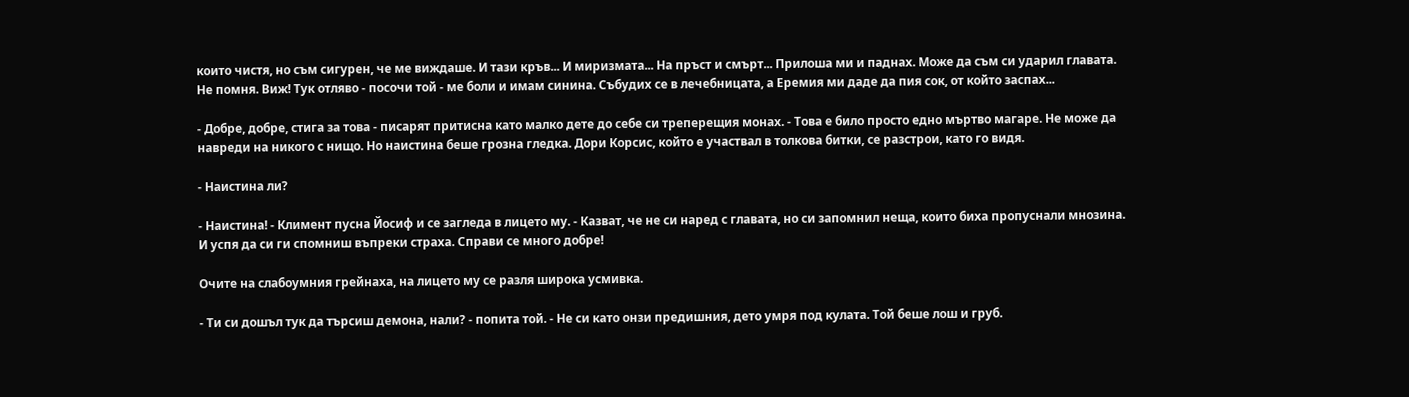които чистя, но съм сигурен, че ме виждаше. И тази кръв... И миризмата... На пръст и смърт... Прилоша ми и паднах. Може да съм си ударил главата. Не помня. Виж! Тук отляво - посочи той - ме боли и имам синина. Събудих се в лечебницата, а Еремия ми даде да пия сок, от който заспах...

- Добре, добре, стига за това - писарят притисна като малко дете до себе си треперещия монах. - Това е било просто едно мъртво магаре. Не може да навреди на никого с нищо. Но наистина беше грозна гледка. Дори Корсис, който е участвал в толкова битки, се разстрои, като го видя.

- Наистина ли?

- Наистина! - Климент пусна Йосиф и се загледа в лицето му. - Казват, че не си наред с главата, но си запомнил неща, които биха пропуснали мнозина. И успя да си ги спомниш въпреки страха. Справи се много добре!

Очите на слабоумния грейнаха, на лицето му се разля широка усмивка.

- Ти си дошъл тук да търсиш демона, нали? - попита той. - Не си като онзи предишния, дето умря под кулата. Той беше лош и груб.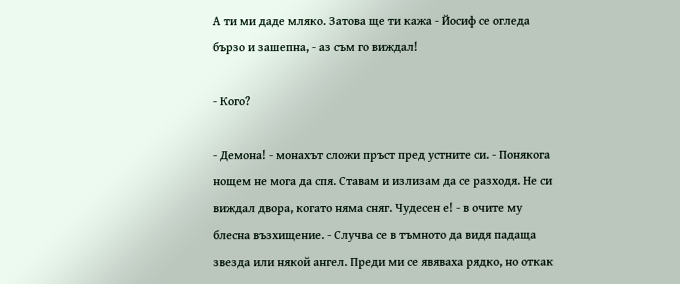А ти ми даде мляко. Затова ще ти кажа - Йосиф се огледа бързо и зашепна, - аз съм го виждал!

- Кого?

- Демона! - монахът сложи пръст пред устните си. - Понякога нощем не мога да спя. Ставам и излизам да се разходя. Не си виждал двора, когато няма сняг. Чудесен е! - в очите му блесна възхищение. - Случва се в тъмното да видя падаща звезда или някой ангел. Преди ми се явяваха рядко, но откак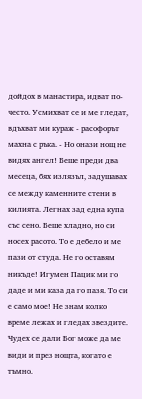дойдох в манастира, идват по-често. Усмихват се и ме гледат, вдъхват ми кураж - расофорът махна с ръка. - Но онази нощ не видях ангел! Беше преди два месеца, бях излязъл, задушавах се между каменните стени в килията. Легнах зад една купа със сено. Беше хладно, но си носех расото. То е дебело и ме пази от студа. Не го оставям никъде! Игумен Пацик ми го даде и ми каза да го пазя. То си е само мое! Не знам колко време лежах и гледах звездите. Чудех се дали Бог може да ме види и през нощта, когато е тъмно.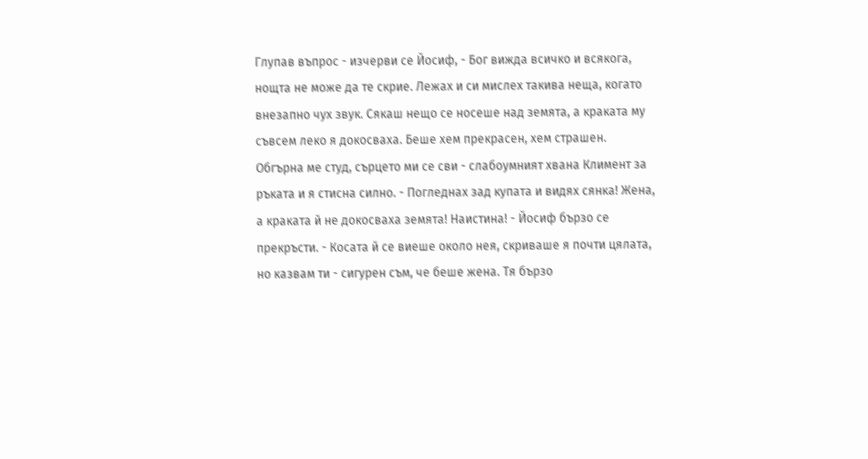Глупав въпрос - изчерви се Йосиф, - Бог вижда всичко и всякога, нощта не може да те скрие. Лежах и си мислех такива неща, когато внезапно чух звук. Сякаш нещо се носеше над земята, а краката му съвсем леко я докосваха. Беше хем прекрасен, хем страшен. Обгърна ме студ, сърцето ми се сви - слабоумният хвана Климент за ръката и я стисна силно. - Погледнах зад купата и видях сянка! Жена, а краката й не докосваха земята! Наистина! - Йосиф бързо се прекръсти. - Косата й се виеше около нея, скриваше я почти цялата, но казвам ти - сигурен съм, че беше жена. Тя бързо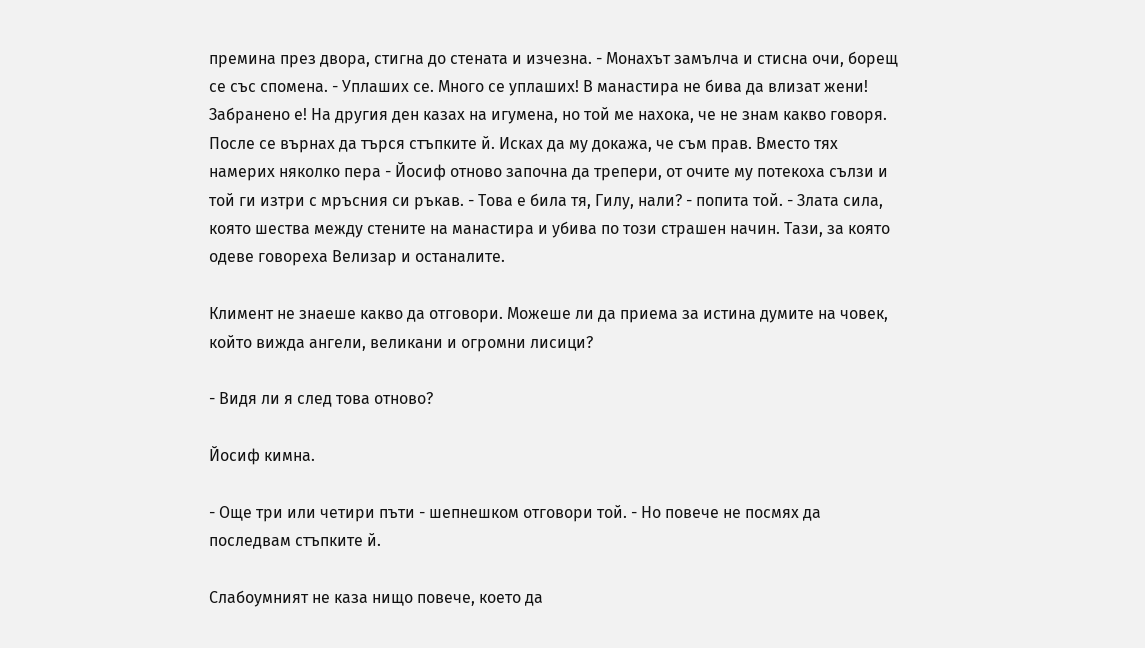премина през двора, стигна до стената и изчезна. - Монахът замълча и стисна очи, борещ се със спомена. - Уплаших се. Много се уплаших! В манастира не бива да влизат жени! Забранено е! На другия ден казах на игумена, но той ме нахока, че не знам какво говоря. После се върнах да търся стъпките й. Исках да му докажа, че съм прав. Вместо тях намерих няколко пера - Йосиф отново започна да трепери, от очите му потекоха сълзи и той ги изтри с мръсния си ръкав. - Това е била тя, Гилу, нали? - попита той. - Злата сила, която шества между стените на манастира и убива по този страшен начин. Тази, за която одеве говореха Велизар и останалите.

Климент не знаеше какво да отговори. Можеше ли да приема за истина думите на човек, който вижда ангели, великани и огромни лисици?

- Видя ли я след това отново?

Йосиф кимна.

- Още три или четири пъти - шепнешком отговори той. - Но повече не посмях да последвам стъпките й.

Слабоумният не каза нищо повече, което да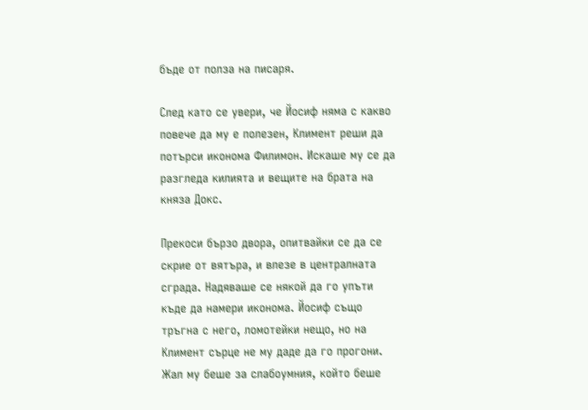бъде от полза на писаря.

След като се увери, че Йосиф няма с какво повече да му е полезен, Климент реши да потърси иконома Филимон. Искаше му се да разгледа килията и вещите на брата на княза Докс.

Прекоси бързо двора, опитвайки се да се скрие от вятъра, и влезе в централната сграда. Надяваше се някой да го упъти къде да намери иконома. Йосиф също тръгна с него, ломотейки нещо, но на Климент сърце не му даде да го прогони. Жал му беше за слабоумния, който беше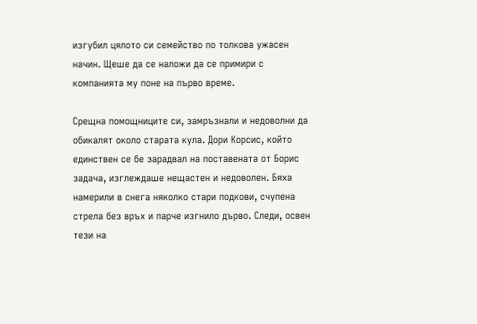изгубил цялото си семейство по толкова ужасен начин. Щеше да се наложи да се примири с компанията му поне на първо време.

Срещна помощниците си, замръзнали и недоволни да обикалят около старата кула. Дори Корсис, който единствен се бе зарадвал на поставената от Борис задача, изглеждаше нещастен и недоволен. Бяха намерили в снега няколко стари подкови, счупена стрела без връх и парче изгнило дърво. Следи, освен тези на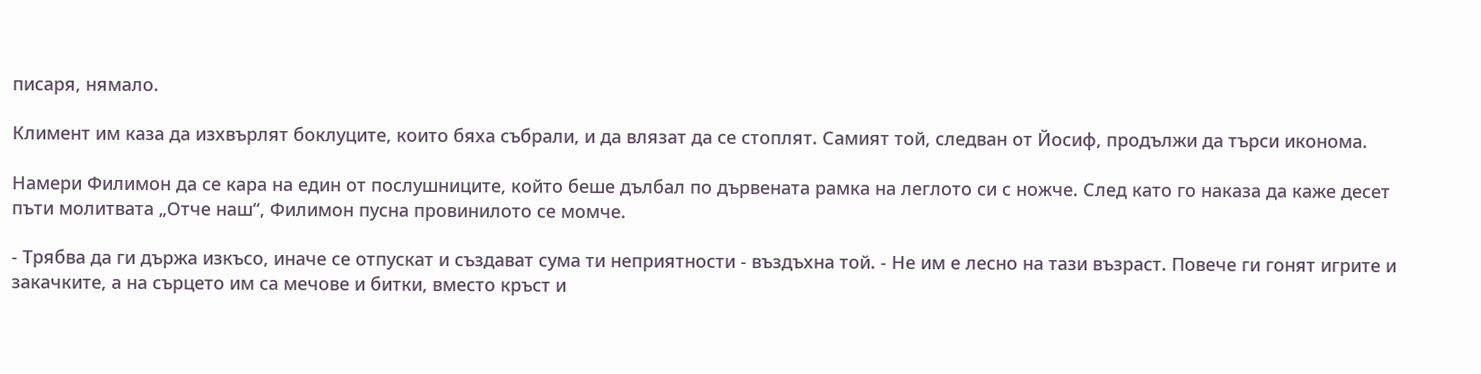писаря, нямало.

Климент им каза да изхвърлят боклуците, които бяха събрали, и да влязат да се стоплят. Самият той, следван от Йосиф, продължи да търси иконома.

Намери Филимон да се кара на един от послушниците, който беше дълбал по дървената рамка на леглото си с ножче. След като го наказа да каже десет пъти молитвата „Отче наш“, Филимон пусна провинилото се момче.

- Трябва да ги държа изкъсо, иначе се отпускат и създават сума ти неприятности - въздъхна той. - Не им е лесно на тази възраст. Повече ги гонят игрите и закачките, а на сърцето им са мечове и битки, вместо кръст и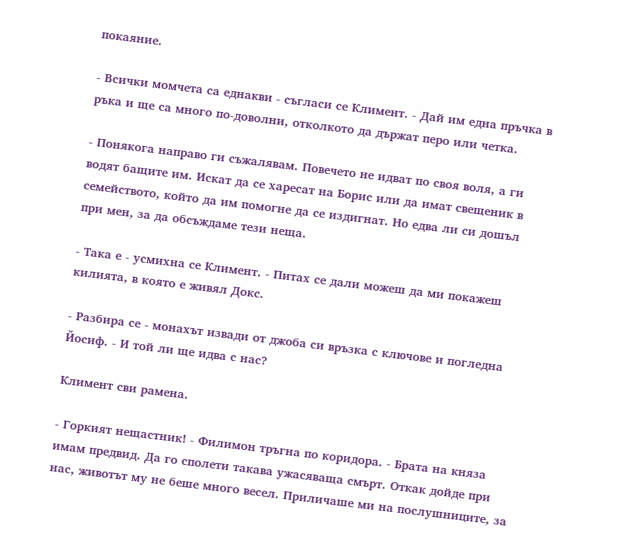покаяние.

- Всички момчета са еднакви - съгласи се Климент. - Дай им една пръчка в ръка и ще са много по-доволни, отколкото да държат перо или четка.

- Понякога направо ги съжалявам. Повечето не идват по своя воля, а ги водят бащите им. Искат да се харесат на Борис или да имат свещеник в семейството, който да им помогне да се издигнат. Но едва ли си дошъл при мен, за да обсъждаме тези неща.

- Така е - усмихна се Климент. - Питах се дали можеш да ми покажеш килията, в която е живял Докс.

- Разбира се - монахът извади от джоба си връзка с ключове и погледна Йосиф. - И той ли ще идва с нас?

Климент сви рамена.

- Горкият нещастник! - Филимон тръгна по коридора. - Брата на княза имам предвид. Да го сполети такава ужасяваща смърт. Откак дойде при нас, животът му не беше много весел. Приличаше ми на послушниците, за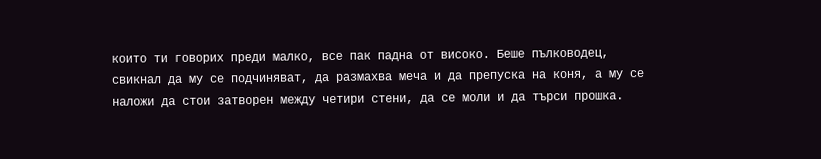които ти говорих преди малко, все пак падна от високо. Беше пълководец, свикнал да му се подчиняват, да размахва меча и да препуска на коня, а му се наложи да стои затворен между четири стени, да се моли и да търси прошка.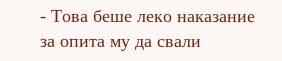- Това беше леко наказание за опита му да свали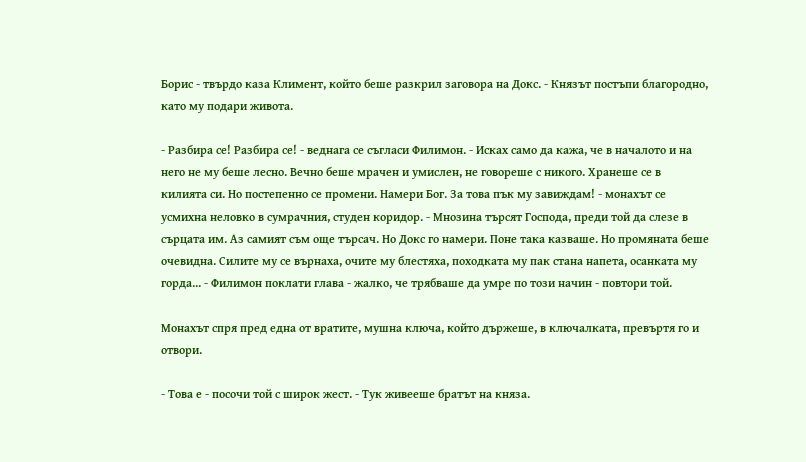Борис - твърдо каза Климент, който беше разкрил заговора на Докс. - Князът постъпи благородно, като му подари живота.

- Разбира се! Разбира се! - веднага се съгласи Филимон. - Исках само да кажа, че в началото и на него не му беше лесно. Вечно беше мрачен и умислен, не говореше с никого. Хранеше се в килията си. Но постепенно се промени. Намери Бог. За това пък му завиждам! - монахът се усмихна неловко в сумрачния, студен коридор. - Мнозина търсят Господа, преди той да слезе в сърцата им. Аз самият съм още търсач. Но Докс го намери. Поне така казваше. Но промяната беше очевидна. Силите му се върнаха, очите му блестяха, походката му пак стана напета, осанката му горда... - Филимон поклати глава - жалко, че трябваше да умре по този начин - повтори той.

Монахът спря пред една от вратите, мушна ключа, който държеше, в ключалката, превъртя го и отвори.

- Това е - посочи той с широк жест. - Тук живееше братът на княза.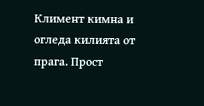Климент кимна и огледа килията от прага. Прост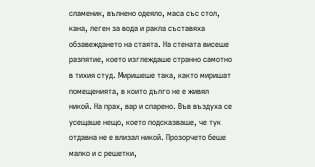сламеник, вълнено одеяло, маса със стол, кана, леген за вода и ракла съставяха обзавеждането на стаята. На стената висеше разпятие, което изглеждаше странно самотно в тихия студ. Миришеше така, както миришат помещенията, в които дълго не е живял никой. На прах, вар и спарено. Във въздуха се усещаше нещо, което подсказваше, че тук отдавна не е влизал никой. Прозорчето беше малко и с решетки,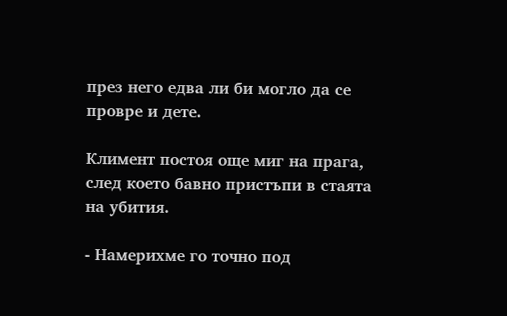през него едва ли би могло да се провре и дете.

Климент постоя още миг на прага, след което бавно пристъпи в стаята на убития.

- Намерихме го точно под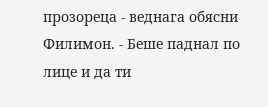прозореца - веднага обясни Филимон. - Беше паднал по лице и да ти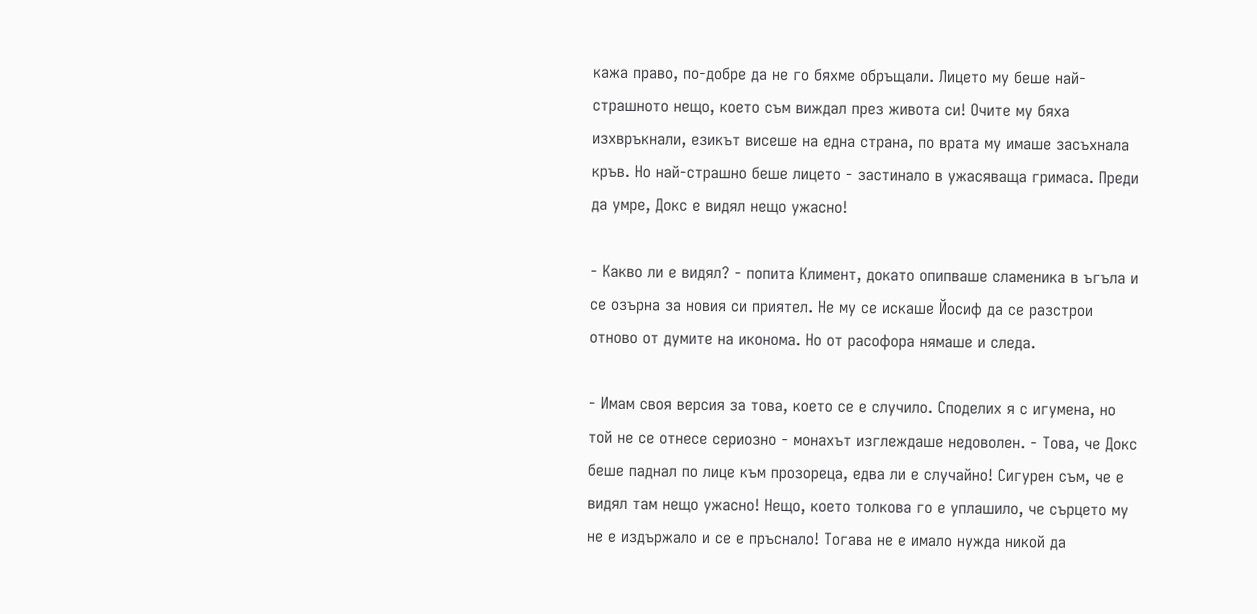кажа право, по-добре да не го бяхме обръщали. Лицето му беше най-страшното нещо, което съм виждал през живота си! Очите му бяха изхвръкнали, езикът висеше на една страна, по врата му имаше засъхнала кръв. Но най-страшно беше лицето - застинало в ужасяваща гримаса. Преди да умре, Докс е видял нещо ужасно!

- Какво ли е видял? - попита Климент, докато опипваше сламеника в ъгъла и се озърна за новия си приятел. Не му се искаше Йосиф да се разстрои отново от думите на иконома. Но от расофора нямаше и следа.

- Имам своя версия за това, което се е случило. Споделих я с игумена, но той не се отнесе сериозно - монахът изглеждаше недоволен. - Това, че Докс беше паднал по лице към прозореца, едва ли е случайно! Сигурен съм, че е видял там нещо ужасно! Нещо, което толкова го е уплашило, че сърцето му не е издържало и се е пръснало! Тогава не е имало нужда никой да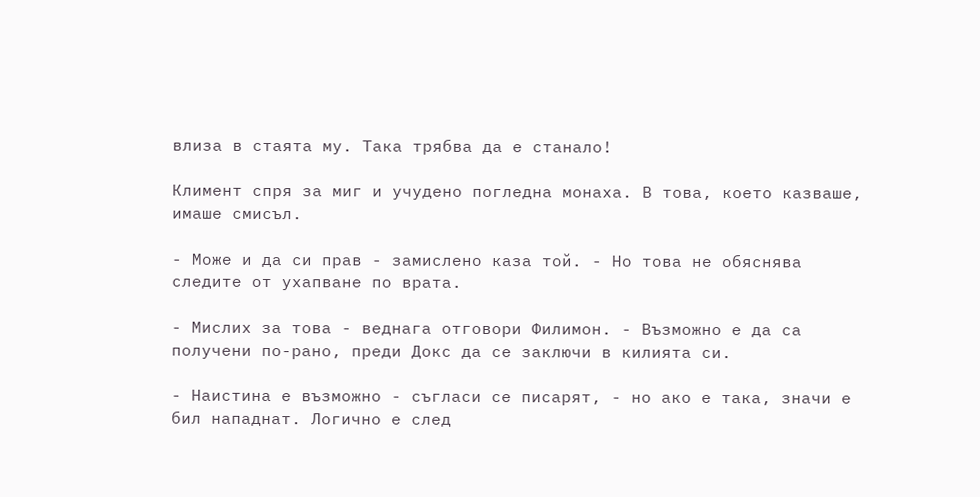влиза в стаята му. Така трябва да е станало!

Климент спря за миг и учудено погледна монаха. В това, което казваше, имаше смисъл.

- Може и да си прав - замислено каза той. - Но това не обяснява следите от ухапване по врата.

- Мислих за това - веднага отговори Филимон. - Възможно е да са получени по-рано, преди Докс да се заключи в килията си.

- Наистина е възможно - съгласи се писарят, - но ако е така, значи е бил нападнат. Логично е след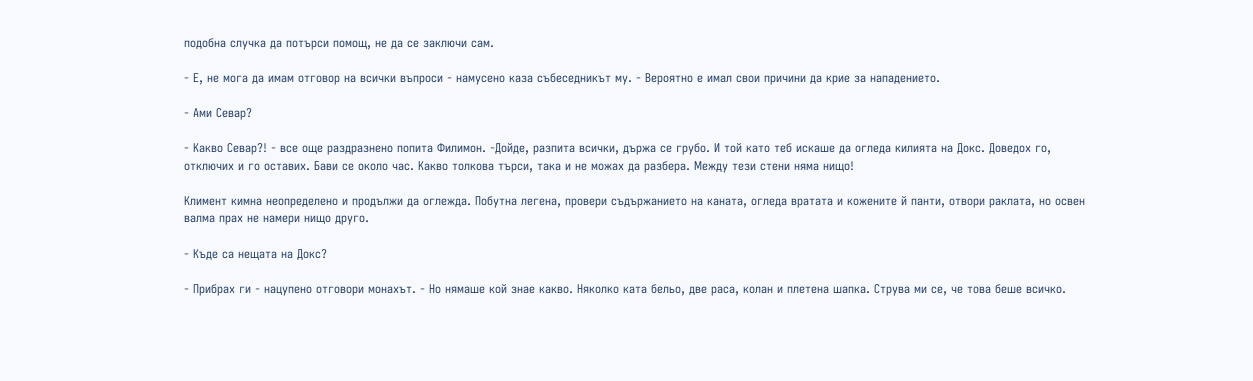подобна случка да потърси помощ, не да се заключи сам.

- Е, не мога да имам отговор на всички въпроси - намусено каза събеседникът му. - Вероятно е имал свои причини да крие за нападението.

- Ами Севар?

- Какво Севар?! - все още раздразнено попита Филимон. -Дойде, разпита всички, държа се грубо. И той като теб искаше да огледа килията на Докс. Доведох го, отключих и го оставих. Бави се около час. Какво толкова търси, така и не можах да разбера. Между тези стени няма нищо!

Климент кимна неопределено и продължи да оглежда. Побутна легена, провери съдържанието на каната, огледа вратата и кожените й панти, отвори раклата, но освен валма прах не намери нищо друго.

- Къде са нещата на Докс?

- Прибрах ги - нацупено отговори монахът. - Но нямаше кой знае какво. Няколко ката бельо, две раса, колан и плетена шапка. Струва ми се, че това беше всичко.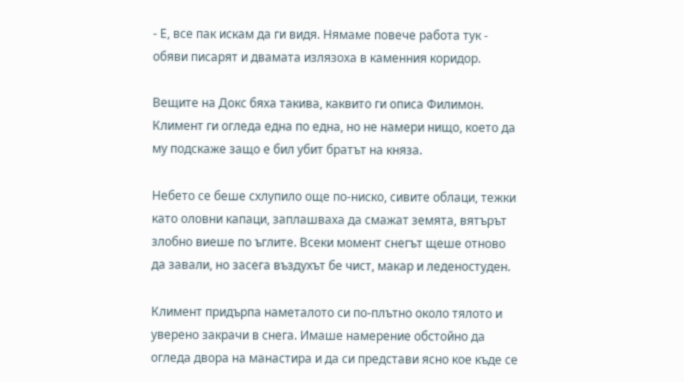- Е, все пак искам да ги видя. Нямаме повече работа тук - обяви писарят и двамата излязоха в каменния коридор.

Вещите на Докс бяха такива, каквито ги описа Филимон. Климент ги огледа една по една, но не намери нищо, което да му подскаже защо е бил убит братът на княза.

Небето се беше схлупило още по-ниско, сивите облаци, тежки като оловни капаци, заплашваха да смажат земята, вятърът злобно виеше по ъглите. Всеки момент снегът щеше отново да завали, но засега въздухът бе чист, макар и леденостуден.

Климент придърпа наметалото си по-плътно около тялото и уверено закрачи в снега. Имаше намерение обстойно да огледа двора на манастира и да си представи ясно кое къде се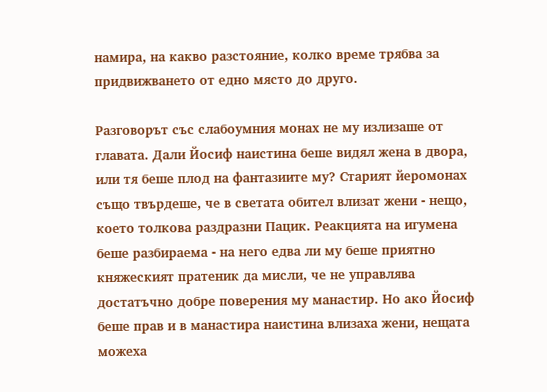намира, на какво разстояние, колко време трябва за придвижването от едно място до друго.

Разговорът със слабоумния монах не му излизаше от главата. Дали Йосиф наистина беше видял жена в двора, или тя беше плод на фантазиите му? Старият йеромонах също твърдеше, че в светата обител влизат жени - нещо, което толкова раздразни Пацик. Реакцията на игумена беше разбираема - на него едва ли му беше приятно княжеският пратеник да мисли, че не управлява достатъчно добре поверения му манастир. Но ако Йосиф беше прав и в манастира наистина влизаха жени, нещата можеха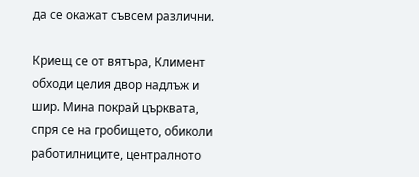да се окажат съвсем различни.

Криещ се от вятъра, Климент обходи целия двор надлъж и шир. Мина покрай църквата, спря се на гробището, обиколи работилниците, централното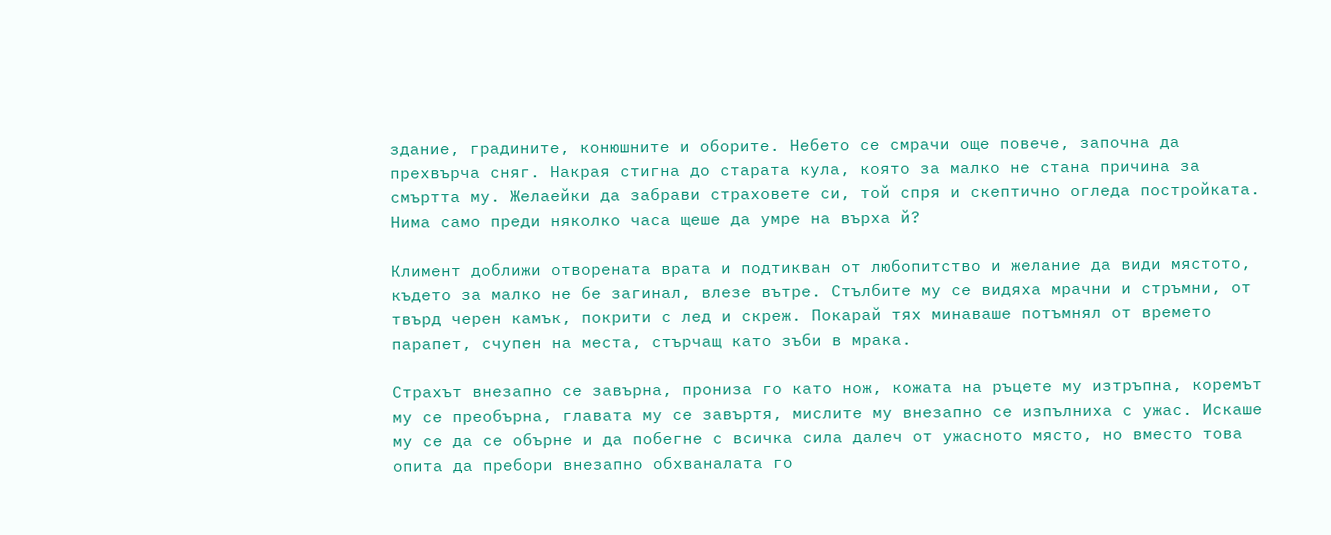здание, градините, конюшните и оборите. Небето се смрачи още повече, започна да прехвърча сняг. Накрая стигна до старата кула, която за малко не стана причина за смъртта му. Желаейки да забрави страховете си, той спря и скептично огледа постройката. Нима само преди няколко часа щеше да умре на върха й?

Климент доближи отворената врата и подтикван от любопитство и желание да види мястото, където за малко не бе загинал, влезе вътре. Стълбите му се видяха мрачни и стръмни, от твърд черен камък, покрити с лед и скреж. Покарай тях минаваше потъмнял от времето парапет, счупен на места, стърчащ като зъби в мрака.

Страхът внезапно се завърна, прониза го като нож, кожата на ръцете му изтръпна, коремът му се преобърна, главата му се завъртя, мислите му внезапно се изпълниха с ужас. Искаше му се да се обърне и да побегне с всичка сила далеч от ужасното място, но вместо това опита да пребори внезапно обхваналата го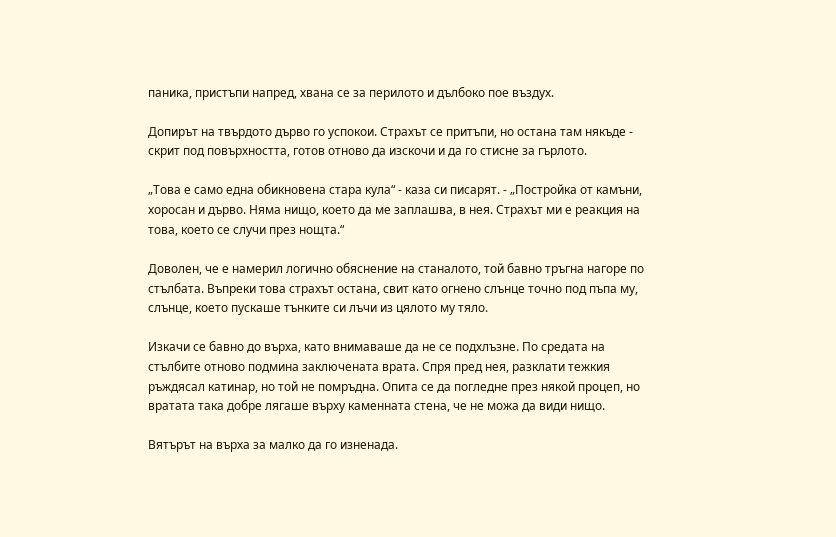паника, пристъпи напред, хвана се за перилото и дълбоко пое въздух.

Допирът на твърдото дърво го успокои. Страхът се притъпи, но остана там някъде - скрит под повърхността, готов отново да изскочи и да го стисне за гърлото.

„Това е само една обикновена стара кула“ - каза си писарят. - „Постройка от камъни, хоросан и дърво. Няма нищо, което да ме заплашва, в нея. Страхът ми е реакция на това, което се случи през нощта.“

Доволен, че е намерил логично обяснение на станалото, той бавно тръгна нагоре по стълбата. Въпреки това страхът остана, свит като огнено слънце точно под пъпа му, слънце, което пускаше тънките си лъчи из цялото му тяло.

Изкачи се бавно до върха, като внимаваше да не се подхлъзне. По средата на стълбите отново подмина заключената врата. Спря пред нея, разклати тежкия ръждясал катинар, но той не помръдна. Опита се да погледне през някой процеп, но вратата така добре лягаше върху каменната стена, че не можа да види нищо.

Вятърът на върха за малко да го изненада.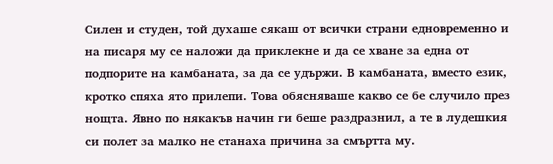Силен и студен, той духаше сякаш от всички страни едновременно и на писаря му се наложи да приклекне и да се хване за една от подпорите на камбаната, за да се удържи. В камбаната, вместо език, кротко спяха ято прилепи. Това обясняваше какво се бе случило през нощта. Явно по някакъв начин ги беше раздразнил, а те в лудешкия си полет за малко не станаха причина за смъртта му.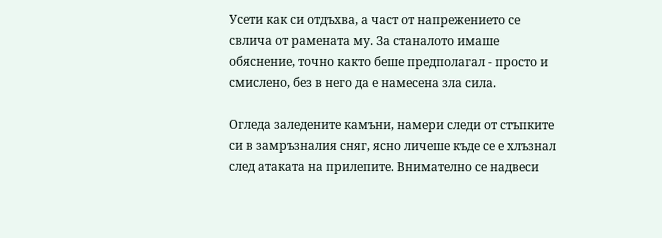Усети как си отдъхва, а част от напрежението се свлича от рамената му. За станалото имаше обяснение, точно както беше предполагал - просто и смислено, без в него да е намесена зла сила.

Огледа заледените камъни, намери следи от стъпките си в замръзналия сняг, ясно личеше къде се е хлъзнал след атаката на прилепите. Внимателно се надвеси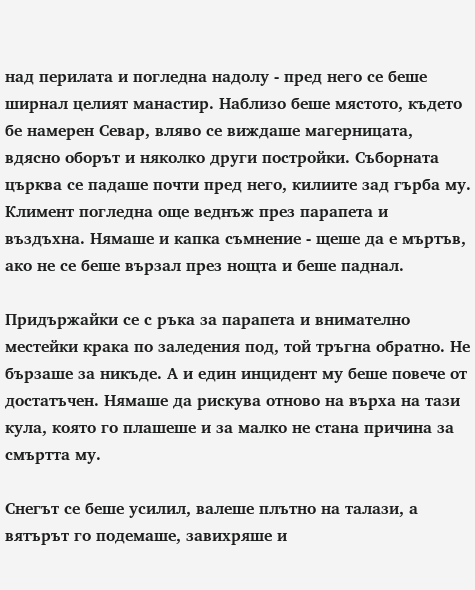над перилата и погледна надолу - пред него се беше ширнал целият манастир. Наблизо беше мястото, където бе намерен Севар, вляво се виждаше магерницата, вдясно оборът и няколко други постройки. Съборната църква се падаше почти пред него, килиите зад гърба му. Климент погледна още веднъж през парапета и въздъхна. Нямаше и капка съмнение - щеше да е мъртъв, ако не се беше вързал през нощта и беше паднал.

Придържайки се с ръка за парапета и внимателно местейки крака по заледения под, той тръгна обратно. Не бързаше за никъде. А и един инцидент му беше повече от достатъчен. Нямаше да рискува отново на върха на тази кула, която го плашеше и за малко не стана причина за смъртта му.

Снегът се беше усилил, валеше плътно на талази, а вятърът го подемаше, завихряше и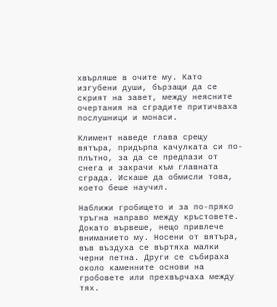хвърляше в очите му. Като изгубени души, бързащи да се скрият на завет, между неясните очертания на сградите притичваха послушници и монаси.

Климент наведе глава срещу вятъра, придърпа качулката си по-плътно, за да се предпази от снега и закрачи към главната сграда. Искаше да обмисли това, което беше научил.

Наближи гробището и за по-пряко тръгна направо между кръстовете. Докато вървеше, нещо привлече вниманието му. Носени от вятъра, във въздуха се въртяха малки черни петна. Други се събираха около каменните основи на гробовете или прехвърчаха между тях.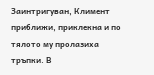Заинтригуван, Климент приближи, приклекна и по тялото му пролазиха тръпки. В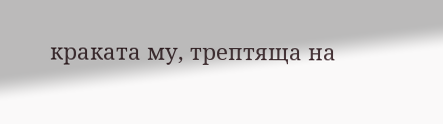краката му, трептяща на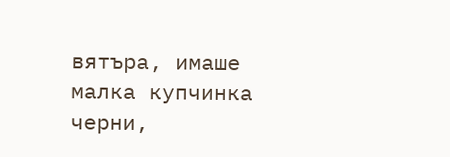вятъра, имаше малка купчинка черни,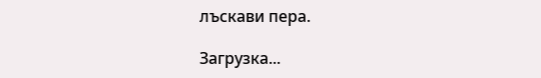лъскави пера.

Загрузка...